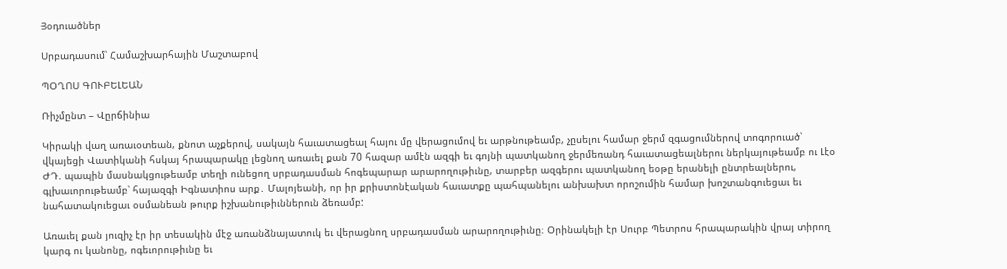Յօդուածներ

Սրբադասում՝ Համաշխարհային Մաշտաբով

ՊՕՂՈՍ ԳՈՒԲԵԼԵԱՆ

Ռիչմընտ – Վըրճինիա

Կիրակի վաղ առաւօտեան, քնոտ աչքերով, սակայն հաւատացեալ հայու մը վերացումով եւ արթնութեամբ, չըսելու համար ջերմ զգացումներով տոգորուած՝ վկայեցի Վատիկանի հսկայ հրապարակը լեցնող առաւել քան 70 հազար ամէն ազգի եւ գոյնի պատկանող ջերմեռանդ հաւատացեալներու ներկայութեամբ ու Լէօ ԺԴ. պապին մասնակցութեամբ տեղի ունեցող սրբադասման հոգեպարար արարողութիւնը, տարբեր ազգերու պատկանող եօթը երանելի ընտրեալներու, գլխաւորութեամբ՝ հայազգի Իգնատիոս արք․ Մալոյեանի, որ իր քրիստոնէական հաւատքը պահպանելու անխախտ որոշումին համար խոշտանգուեցաւ եւ նահատակուեցաւ օսմանեան թուրք իշխանութիւններուն ձեռամբ:

Առաւել քան յուզիչ էր իր տեսակին մէջ առանձնայատուկ եւ վերացնող սրբադասման արարողութիւնը։ Օրինակելի էր Սուրբ Պետրոս հրապարակին վրայ տիրող կարգ ու կանոնը, ոգեւորութիւնը եւ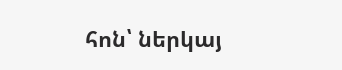հոն՝ ներկայ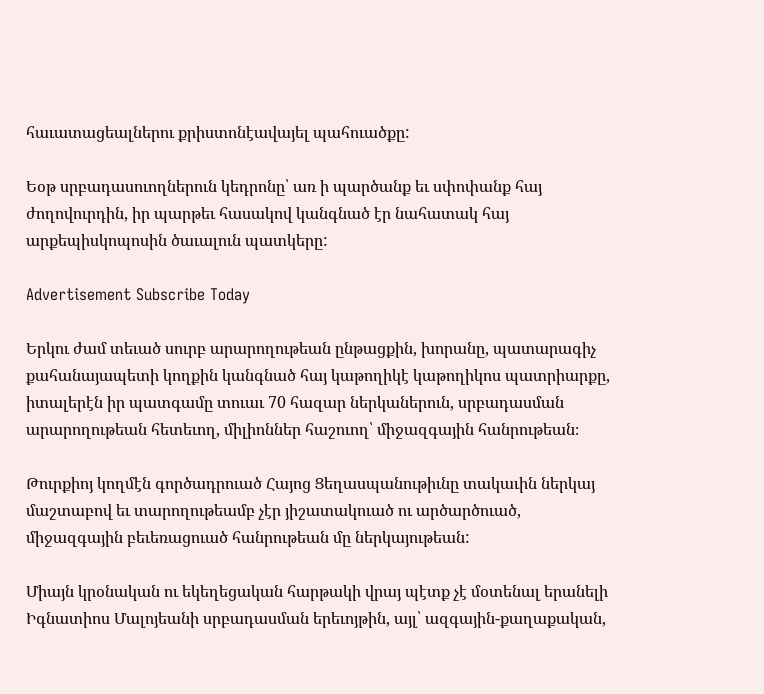հաւատացեալներու քրիստոնէավայել պահուածքը:

Եօթ սրբադասուողներուն կեդրոնը՝ առ ի պարծանք եւ սփոփանք հայ ժողովուրդին, իր պարթեւ հասակով կանգնած էր նահատակ հայ արքեպիսկոպոսին ծաւալուն պատկերը:

Advertisement Subscribe Today

Երկու ժամ տեւած սուրբ արարողութեան ընթացքին, խորանը, պատարագիչ քահանայապետի կողքին կանգնած հայ կաթողիկէ կաթողիկոս պատրիարքը, իտալերէն իր պատգամը տուաւ 70 հազար ներկաներուն, սրբադասման արարողութեան հետեւող, միլիոններ հաշուող՝ միջազգային հանրութեան։

Թուրքիոյ կողմէն գործադրուած Հայոց Ցեղասպանութիւնը տակաւին ներկայ մաշտաբով եւ տարողութեամբ չէր յիշատակուած ու արծարծուած, միջազգային բեւեռացուած հանրութեան մը ներկայութեան:

Միայն կրօնական ու եկեղեցական հարթակի վրայ պէտք չէ մօտենալ երանելի Իգնատիոս Մալոյեանի սրբադասման երեւոյթին, այլ՝ ազգային-քաղաքական,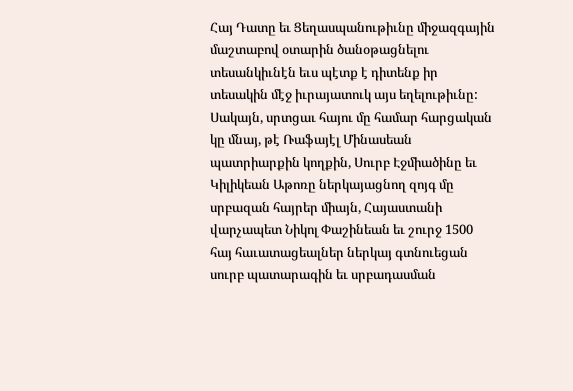Հայ Դատը եւ Ցեղասպանութիւնը միջազգային մաշտաբով օտարին ծանօթացնելու տեսանկիւնէն եւս պէտք է դիտենք իր տեսակին մէջ իւրայատուկ այս եղելութիւնը: Սակայն, սրտցաւ հայու մը համար հարցական կը մնայ, թէ Ռաֆայէլ Մինասեան պատրիարքին կողքին, Սուրբ Էջմիածինը եւ Կիլիկեան Աթոռը ներկայացնող զոյգ մը սրբազան հայրեր միայն, Հայաստանի վարչապետ Նիկոլ Փաշինեան եւ շուրջ 1500 հայ հաւատացեալներ ներկայ գտնուեցան սուրբ պատարագին եւ սրբադասման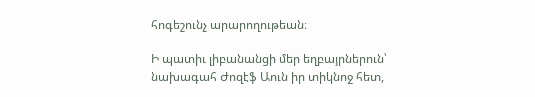հոգեշունչ արարողութեան։

Ի պատիւ լիբանանցի մեր եղբայրներուն՝ նախագահ Ժոզէֆ Աուն իր տիկնոջ հետ,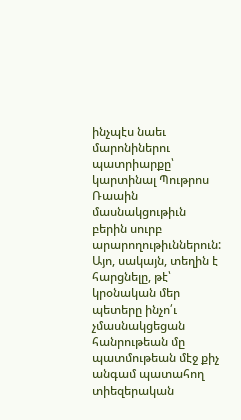ինչպէս նաեւ մարոնիներու պատրիարքը՝ կարտինալ Պութրոս Ռաաին մասնակցութիւն բերին սուրբ արարողութիւններուն: Այո, սակայն, տեղին է հարցնելը, թէ՝ կրօնական մեր պետերը ինչո՛ւ չմասնակցեցան հանրութեան մը պատմութեան մէջ քիչ անգամ պատահող տիեզերական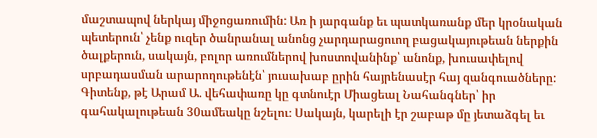մաշտապով ներկայ միջոցառումին: Առ ի յարգանք եւ պատկառանք մեր կրօնական պետերուն՝ չենք ուզեր ծանրանալ անոնց չարդարացուող բացակայութեան ներքին ծալքերուն, սակայն, բոլոր առումներով խոստովանինք՝ անոնք, խուսափելով սրբադասման արարողութենէն՝ յուսախաբ ըրին հայրենասէր հայ զանգուածները: Գիտենք, թէ Արամ Ա. վեհափառը կը գտնուէր Միացեալ Նահանգներ՝ իր գահակալութեան 30ամեակը նշելու։ Սակայն, կարելի էր շաբաթ մը յետաձգել եւ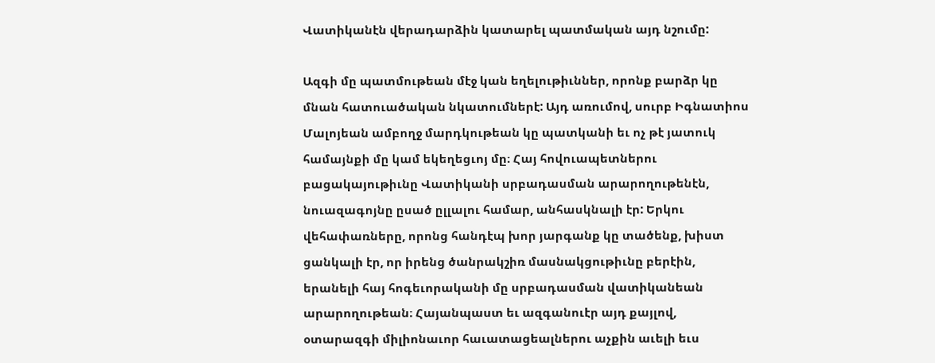Վատիկանէն վերադարձին կատարել պատմական այդ նշումը:

Ազգի մը պատմութեան մէջ կան եղելութիւններ, որոնք բարձր կը մնան հատուածական նկատումներէ: Այդ առումով, սուրբ Իգնատիոս Մալոյեան ամբողջ մարդկութեան կը պատկանի եւ ոչ թէ յատուկ համայնքի մը կամ եկեղեցւոյ մը։ Հայ հովուապետներու բացակայութիւնը Վատիկանի սրբադասման արարողութենէն, նուազագոյնը ըսած ըլլալու համար, անհասկնալի էր: Երկու վեհափառները, որոնց հանդէպ խոր յարգանք կը տածենք, խիստ ցանկալի էր, որ իրենց ծանրակշիռ մասնակցութիւնը բերէին, երանելի հայ հոգեւորականի մը սրբադասման վատիկանեան արարողութեան։ Հայանպաստ եւ ազգանուէր այդ քայլով, օտարազգի միլիոնաւոր հաւատացեալներու աչքին աւելի եւս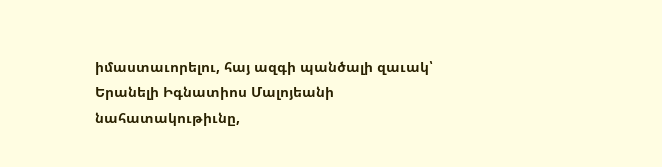իմաստաւորելու, հայ ազգի պանծալի զաւակ՝ Երանելի Իգնատիոս Մալոյեանի նահատակութիւնը,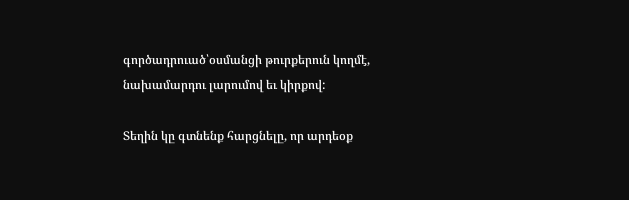գործադրուած՝օսմանցի թուրքերուն կողմէ, նախամարդու լարումով եւ կիրքով:

Տեղին կը գտնենք հարցնելը, որ արդեօք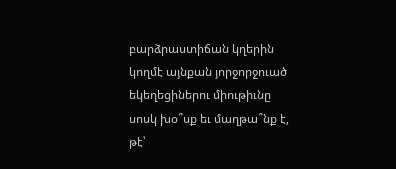բարձրաստիճան կղերին կողմէ այնքան յորջորջուած եկեղեցիներու միութիւնը սոսկ խօ՞սք եւ մաղթա՞նք է, թէ՝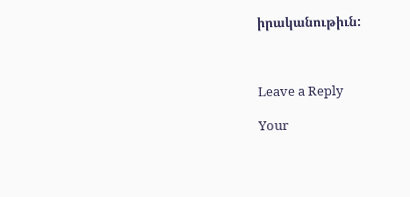իրականութիւն:



Leave a Reply

Your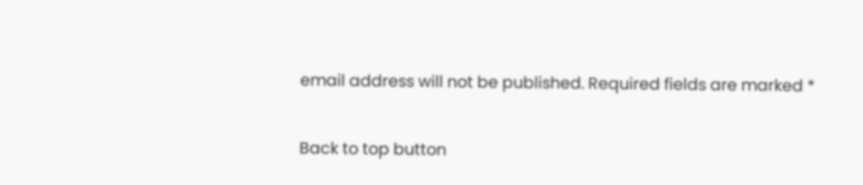email address will not be published. Required fields are marked *

Back to top button